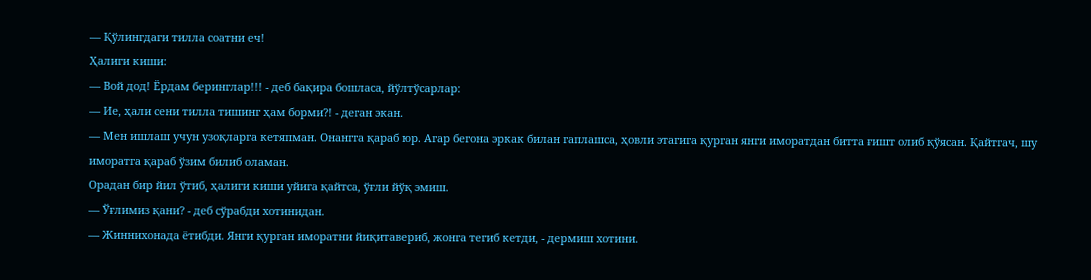— Қўлингдаги тилла соатни еч!
Ҳалиги киши:
— Вой дод! Ёрдам беринглар!!! - деб бақира бошласа, йўлтўсарлар:
— Ие, ҳали сени тилла тишинг ҳам борми?! - деган экан.
— Мен ишлаш учун узоқларга кетяпман. Онангга қараб юр. Агар бегона эркак билан гаплашса, ҳовли этагига қурган янги иморатдан битта ғишт олиб қўясан. Қайтгач, шу иморатга қараб ўзим билиб оламан.
Орадан бир йил ўтиб, ҳалиги киши уйига қайтса, ўғли йўқ эмиш.
— Ўғлимиз қани? - деб сўрабди хотинидан.
— Жиннихонада ётибди. Янги қурган иморатни йиқитавериб, жонга тегиб кетди, - дермиш хотини.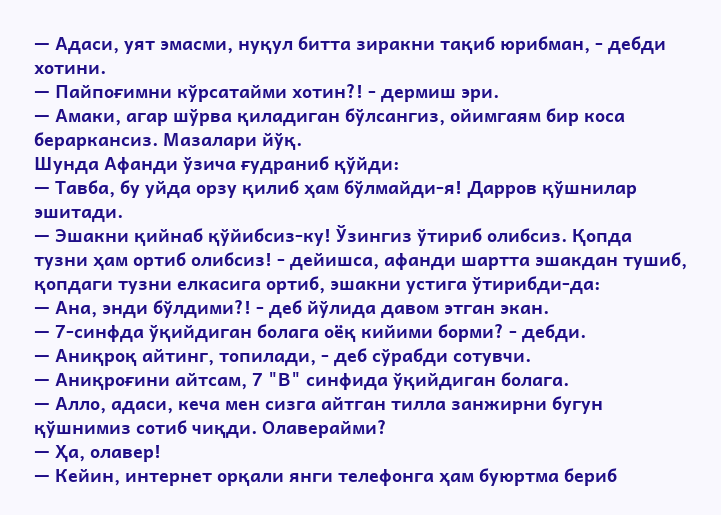— Адаси, уят эмасми, нуқул битта зиракни тақиб юрибман, - дебди хотини.
— Пайпоғимни кўрсатайми хотин?! - дермиш эри.
— Амаки, агар шўрва қиладиган бўлсангиз, ойимгаям бир коса бераркансиз. Мазалари йўқ.
Шунда Афанди ўзича ғудраниб қўйди:
— Тавба, бу уйда орзу қилиб ҳам бўлмайди-я! Дарров қўшнилар эшитади.
— Эшакни қийнаб қўйибсиз-ку! Ўзингиз ўтириб олибсиз. Қопда тузни ҳам ортиб олибсиз! - дейишса, афанди шартта эшакдан тушиб, қопдаги тузни елкасига ортиб, эшакни устига ўтирибди-да:
— Ана, энди бўлдими?! - деб йўлида давом этган экан.
— 7-синфда ўқийдиган болага оёқ кийими борми? - дебди.
— Аниқроқ айтинг, топилади, - деб сўрабди сотувчи.
— Аниқроғини айтсам, 7 "В" синфида ўқийдиган болага.
— Алло, адаси, кеча мен сизга айтган тилла занжирни бугун қўшнимиз сотиб чиқди. Олаверайми?
— Ҳа, олавер!
— Кейин, интернет орқали янги телефонга ҳам буюртма бериб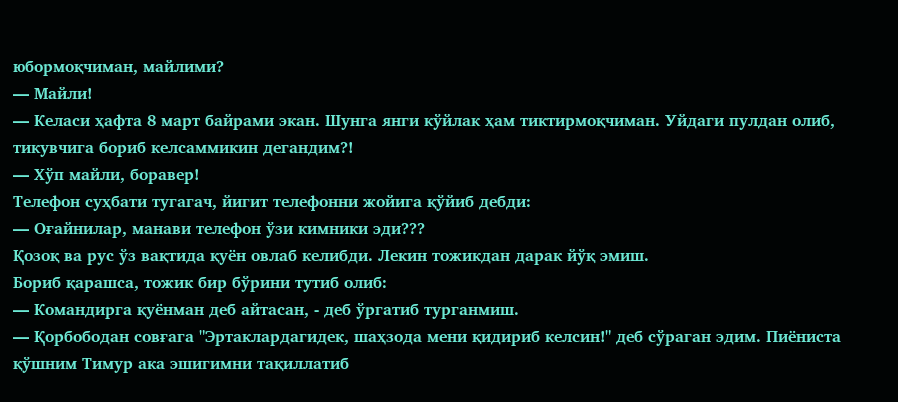юбормоқчиман, майлими?
— Майли!
— Келаси ҳафта 8 март байрами экан. Шунга янги кўйлак ҳам тиктирмоқчиман. Уйдаги пулдан олиб, тикувчига бориб келсаммикин дегандим?!
— Хўп майли, боравер!
Телефон суҳбати тугагач, йигит телефонни жойига қўйиб дебди:
— Оғайнилар, манави телефон ўзи кимники эди???
Қозоқ ва рус ўз вақтида қуён овлаб келибди. Лекин тожикдан дарак йўқ эмиш.
Бориб қарашса, тожик бир бўрини тутиб олиб:
— Командирга қуёнман деб айтасан, - деб ўргатиб турганмиш.
— Қорбободан совғага "Эртаклардагидек, шаҳзода мени қидириб келсин!" деб сўраган эдим. Пиёниста қўшним Тимур ака эшигимни тақиллатиб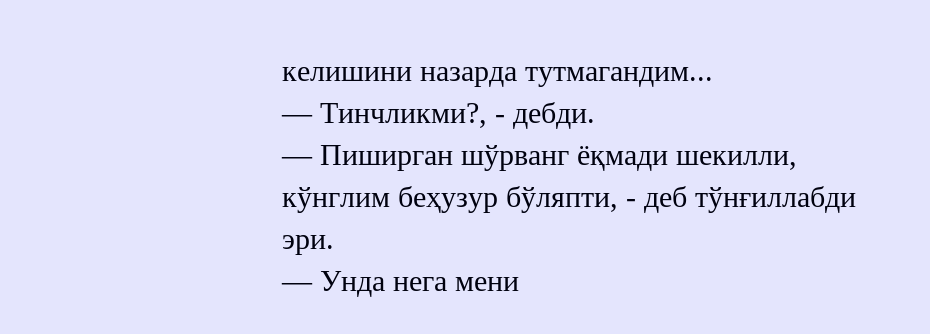келишини назарда тутмагандим...
— Тинчликми?, - дебди.
— Пиширган шўрванг ёқмади шекилли, кўнглим беҳузур бўляпти, - деб тўнғиллабди эри.
— Унда нега мени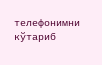телефонимни кўтариб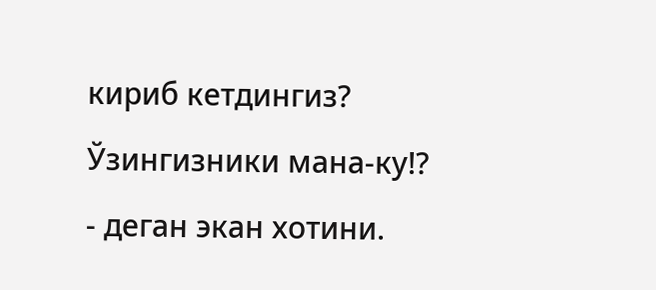кириб кетдингиз? Ўзингизники мана-ку!? - деган экан хотини.